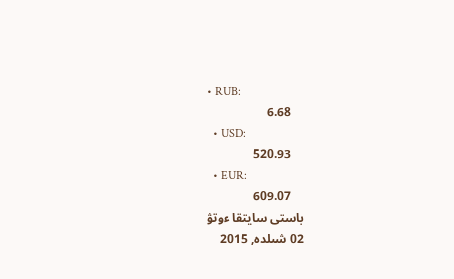• RUB:
    6.68
  • USD:
    520.93
  • EUR:
    609.07
باستى سايتقا ءوتۋ
02 شىلدە, 2015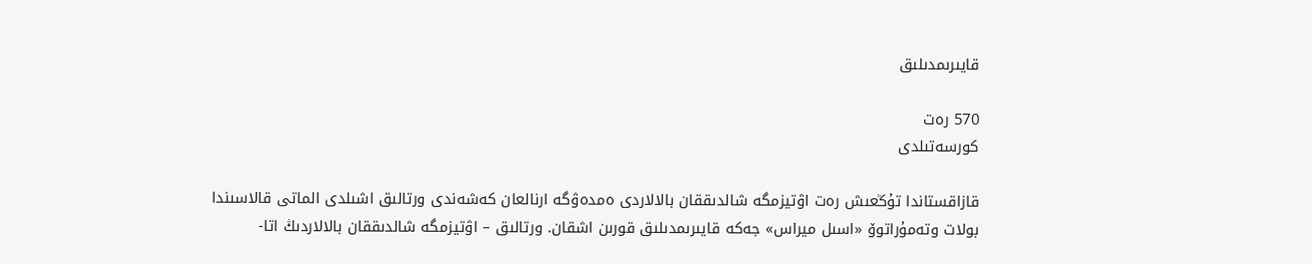قايىرىمدىلىق

570 رەت
كورسەتىلدى

قازاقستاندا تۇڭعىش رەت اۋتيزمگە شالدىققان بالالاردى ەمدەۋگە ارنالعان كەشەندى ورتالىق اشىلدى الماتى قالاسىندا بولات وتەمۇراتوۆ «اسىل ميراس» جەكە قايىرىمدىلىق قورىن اشقان. ورتالىق – اۋتيزمگە شالدىققان بالالاردىڭ اتا-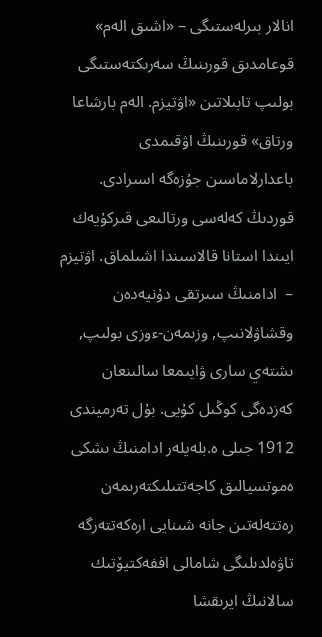انالار بىرلەستىگى – «اشىق الەم» قوعامدىق قورىنىڭ سەرىكتەستىگى بولىپ تابىلاتىن «اۋتيزم. الەم بارشاعا ورتاق» قورىنىڭ اۋقىمدى باعدارلاماسىن جۇزەگە اسىرادى. قوردىڭ كەلەسى ورتالىعى قىركۇيەك ايىندا استانا قالاسىندا اشىلماق. اۋتيزم –  ادامنىڭ سىرتقى دۇنيەدەن وقشاۋلانىپ, وزىمەن-ءوزى بولىپ, ىشتەي سارى ۋايىمعا سالىنعان كەزدەگى كوڭىل كۇيى. بۇل تەرميندى 1912 جىلى ە.بلەيلەر ادامنىڭ ىشكى ەموتسيالىق كاجەتتىلىكتەرىمەن رەتتەلەتىن جانە شىنايى ارەكەتتەرگە تاۋەلدىلىگى شامالى اففەكتيۆتىك سالانىڭ ايرىقشا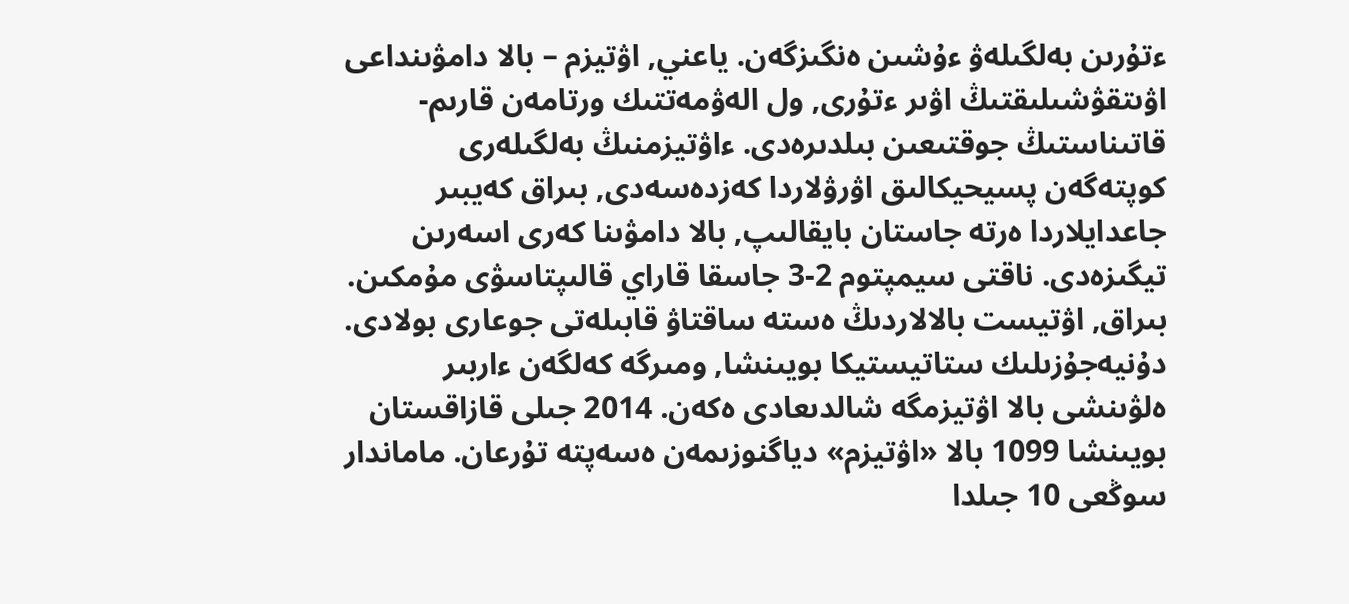ءتۇرىن بەلگىلەۋ ءۇشىن ەنگىزگەن. ياعني, اۋتيزم – بالا دامۋىنداعى اۋىتقۋشىلىقتىڭ اۋىر ءتۇرى, ول الەۋمەتتىك ورتامەن قارىم-قاتىناستىڭ جوقتىعىن بىلدىرەدى. ءاۋتيزمنىڭ بەلگىلەرى كوپتەگەن پسيحيكالىق اۋرۋلاردا كەزدەسەدى, بىراق كەيبىر جاعدايلاردا ەرتە جاستان بايقالىپ, بالا دامۋىنا كەرى اسەرىن تيگىزەدى. ناقتى سيمپتوم 2-3 جاسقا قاراي قالىپتاسۋى مۇمكىن. بىراق, اۋتيست بالالاردىڭ ەستە ساقتاۋ قابىلەتى جوعارى بولادى. دۇنيەجۇزىلىك ستاتيستيكا بويىنشا, ومىرگە كەلگەن ءاربىر ەلۋىنشى بالا اۋتيزمگە شالدىعادى ەكەن. 2014 جىلى قازاقستان بويىنشا 1099 بالا «اۋتيزم» دياگنوزىمەن ەسەپتە تۇرعان. ماماندار سوڭعى 10 جىلدا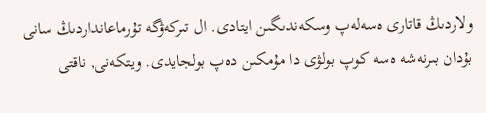ولاردىڭ قاتارى ەسەلەپ وسكەندىگىن ايتادى. ال تىركەۋگە تۇرماعانداردىڭ سانى بۇدان بىرنەشە ەسە كوپ بولۋى دا مۇمكىن دەپ بولجايدى. ويتكەنى, ناقتى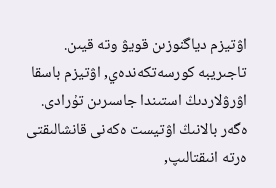اۋتيزم دياگنوزىن قويۋ وتە قيىن. تاجىريبە كورسەتكەندەي, اۋتيزم باسقا اۋرۋلاردىڭ استىندا جاسىرىن تۇرادى. ەگەر بالانىڭ اۋتيست ەكەنى قانشالىقتى ەرتە انىقتالىپ,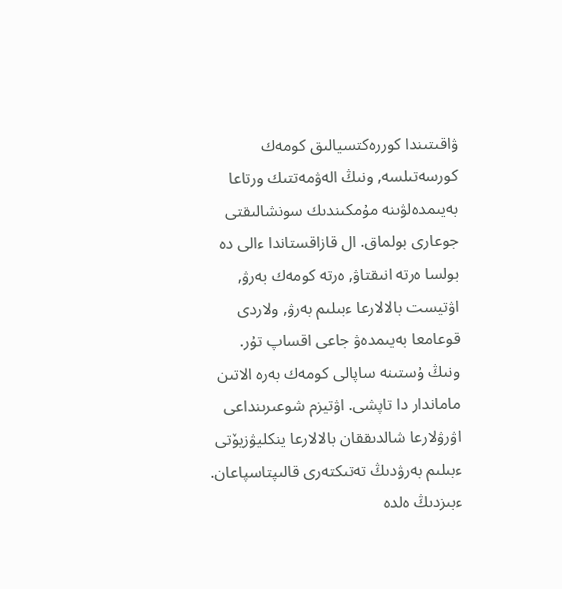ۋاقىتىندا كوررەكتسيالىق كومەك كورسەتىلسە, ونىڭ الەۋمەتتىك ورتاعا بەيىمدەلۋىنە مۇمكىندىك سونشالىقتى جوعارى بولماق. ال قازاقستاندا ءالى دە بولسا ەرتە انىقتاۋ, ەرتە كومەك بەرۋ, اۋتيست بالالارعا ءبىلىم بەرۋ, ولاردى قوعامعا بەيىمدەۋ جاعى اقساپ تۇر. ونىڭ ۇستىنە ساپالى كومەك بەرە الاتىن ماماندار دا تاپشى. اۋتيزم شوعىرىنداعى اۋرۋلارعا شالدىققان بالالارعا ينكليۋزيۆتى ءبىلىم بەرۋدىڭ تەتىكتەرى قالىپتاسپاعان. ءبىزدىڭ ەلدە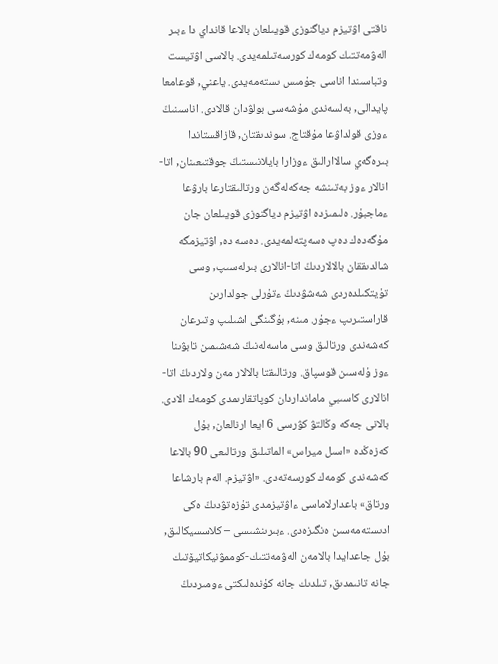ناقتى اۋتيزم دياگنوزى قويىلعان بالاعا قانداي دا ءبىر الەۋمەتتىك كومەك كورسەتىلمەيدى. بالاسى اۋتيست وتباسىندا اناسى جۇمىس ىستەمەيدى. ياعني, قوعامعا پايدالى, بەلسەندى مۇشەسى بولۋدان قالادى. اناسىنىڭ ءوزى قولداۋعا مۇقتاج. سوندىقتان, قازاقستاندا بىرەگەي سالاارالىق ءوزارا بايلانىستىڭ جوقتىعىنان, اتا-انالار ءوز بەتىنشە جەكەلەگەن ورتالىقتارعا بارۋعا ءماجبۇر. ەلىمىزدە اۋتيزم دياگنوزى قويىلعان جان مۇگەدەك دەپ ەسەپتەلمەيدى. دەسە دە, اۋتيزمگە شالدىققان بالالاردىڭ اتا-انالارى بىرلەسىپ, وسى تۇيتكىلدەردى شەشۋدىڭ ءتۇرلى جولدارىن قاراستىرىپ ءجۇر. مىنە, بۇگىنگى اشىلىپ وتىرعان كەشەندى ورتالىق وسى ماسەلەنىڭ شەشىمىن تابۋىنا ءوز ۇلەسىن قوسپاق. ورتالىقتا بالالار مەن ولاردىڭ اتا-انالارى كاسىبي مامانداردان كوپاتقارىمدى كومەك الادى. بالانى جەكە وڭالتۋ كۋرسى 6 ايعا ارنالعان, بۇل كەزەڭدە «اسىل ميراس» الماتىلىق ورتالىعى 90 بالاعا كەشەندى كومەك كورسەتەدى. «اۋتيزم. الەم بارشاعا ورتاق» باعدارلاماسى ءاۋتيزمدى تۇزەتۋدىڭ ەكى ادىستەمەسىن ەنگىزەدى. ءبىرىنشىسى – كلاسسيكالىق, بۇل جاعدايدا بالامەن الەۋمەتتىك-كوممۋنيكاتيۆتىك جانە تانىمدىق, تىلدىك جانە كۇندەلىكتى ءومىردىڭ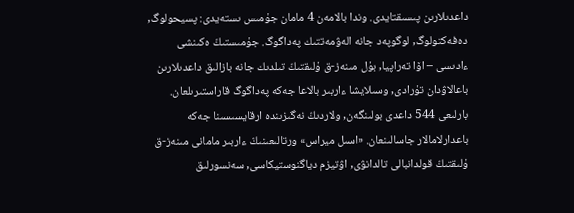داعدىلارىن پىسىقتايدى. وندا بالامەن 4 مامان جۇمىس ىستەيدى: پسيحولوگ, دەفەكتولوگ, لوگوپەد جانە الەۋمەتتىك پەداگوگ. جۇمىستىڭ ەكىنشى ءادىسى – اۆا تەراپيا, بۇل مىنەز-ق ۇلىقتىڭ تىلدىك جانە بازالىق داعدىلارىن باعالاۋدان تۇرادى, وسىلايشا ءاربىر بالاعا جەكە پەداگوگ قاراستىرىلعان. بارلىعى 544 داعدى بولىنگەن, ولاردىڭ نەگىزىندە ارقايسىسىنا جەكە باعدارلامالار جاسالىنعان. «اسىل ميراس» ورتالىعىنىڭ ءاربىر مامانى مىنەز-ق ۇلىقتىڭ قولدانبالى تالدانۋى, اۋتيزم دياگنوستيكاسى, سەنسورلىق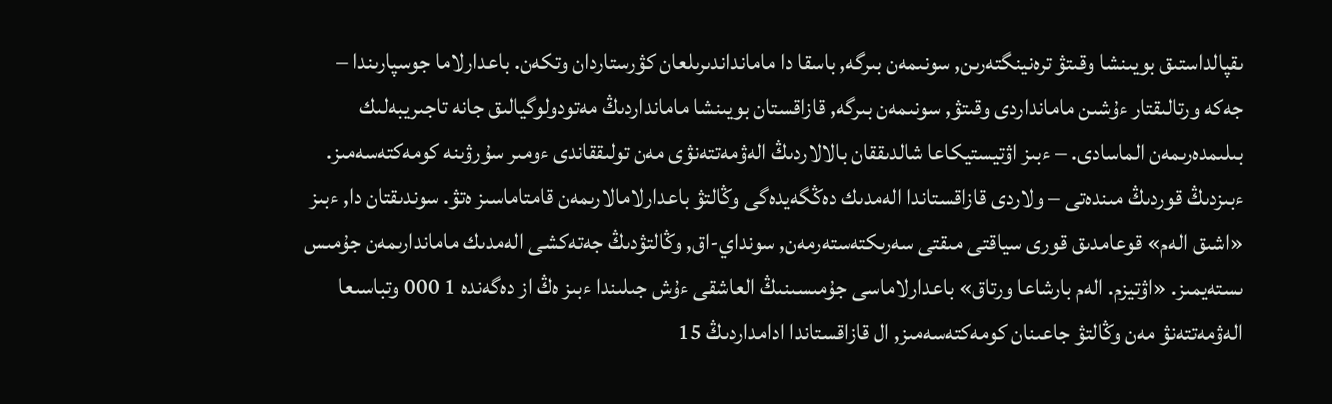ىقپالداستىق بويىنشا وقىتۋ ترەنينگتەرىن, سونىمەن بىرگە, باسقا دا مامانداندىرىلعان كۋرستاردان وتكەن. باعدارلاما جوسپارىندا – جەكە ورتالىقتار ءۇشىن مامانداردى وقىتۋ, سونىمەن بىرگە, قازاقستان بويىنشا مامانداردىڭ مەتودولوگيالىق جانە تاجىريبەلىك بىلىمدەرىمەن الماسادى. – ءبىز اۋتيستيكاعا شالدىققان بالالاردىڭ الەۋمەتتەنۋى مەن تولىققاندى ءومىر سۇرۋىنە كومەكتەسەمىز. ءبىزدىڭ قوردىڭ مىندەتى – ولاردى قازاقستاندا الەمدىك دەڭگەيدەگى وڭالتۋ باعدارلامالارىمەن قامتاماسىز ەتۋ. سوندىقتان دا, ءبىز «اشىق الەم» قوعامدىق قورى سياقتى مىقتى سەرىكتەستەرمەن, سونداي-اق, وڭالتۋدىڭ جەتەكشى الەمدىك ماماندارىمەن جۇمىس ىستەيمىز. «اۋتيزم. الەم بارشاعا ورتاق» باعدارلاماسى جۇمىسىنىڭ العاشقى ءۇش جىلىندا ءبىز ەڭ از دەگەندە 1 000 وتباسىعا الەۋمەتتەنۋ مەن وڭالتۋ جاعىنان كومەكتەسەمىز, ال قازاقستاندا ادامداردىڭ 15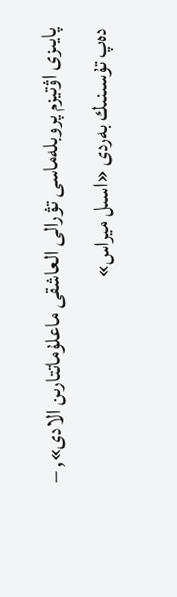پايىزى اۋتيزم پروبلەماسى تۋرالى العاشقى ماعلۇماتتارىن الادى», – دەپ تۇسىنىك بەردى «اسىل ميراس»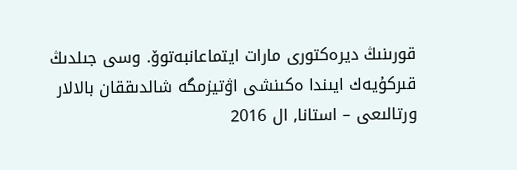قورىنىڭ ديرەكتورى مارات ايتماعانبەتوۆ. وسى جىلدىڭ قىركۇيەك ايىندا ەكىنشى اۋتيزمگە شالدىققان بالالار ورتالىعى – استانا, ال 2016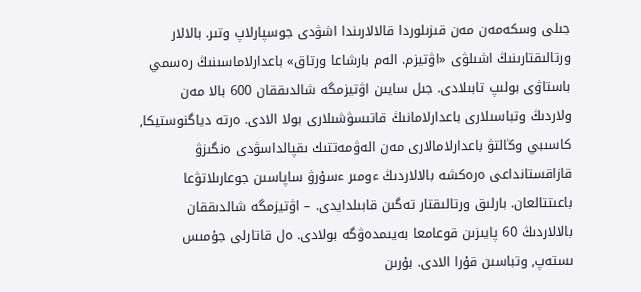جىلى وسكەمەن مەن قىزىلوردا قالالارىندا اشۋدى جوسپارلاپ وتىر. بالالار ورتالىقتارىنىڭ اشىلۋى «اۋتيزم. الەم بارشاعا ورتاق» باعدارلاماسىنىڭ رەسمي باستاۋى بولىپ تابىلادى. جىل سايىن اۋتيزمگە شالدىققان 600 بالا مەن ولاردىڭ وتباسىلارى باعدارلامانىڭ قاتىسۋشىلارى بولا الادى. ەرتە دياگنوستيكا, كاسىبي وڭالتۋ باعدارلامالارى مەن الەۋمەتتىك ىقپالداسۋدى ەنگىزۋ قازاقستانداعى ەرەكشە بالالاردىڭ ءومىر ءسۇرۋ ساپاسىن جوعارىلاتۋعا باعىتتالعان. بارلىق ورتالىقتار تەگىن قابىلدايدى. – اۋتيزمگە شالدىققان بالالاردىڭ 60 پايىزىن قوعامعا بەيىمدەۋگە بولادى. ەل قاتارلى جۇمىس ىستەپ, وتباسىن قۇرا الادى. بۇرىن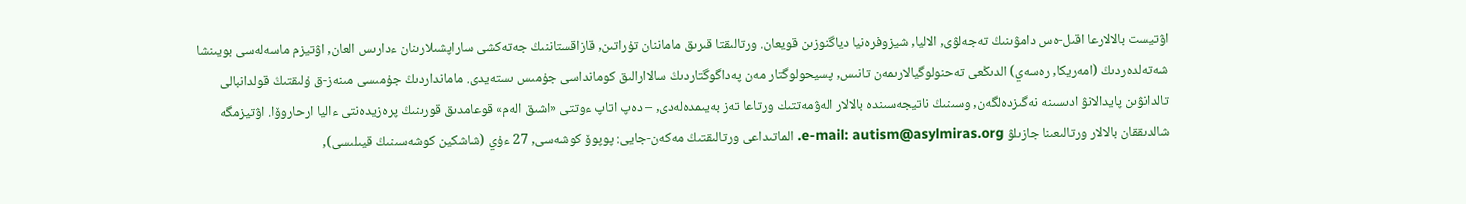اۋتيست بالالارعا اقىل-ەس دامۋىنىڭ تەجەلۋى, الاليا, شيزوفرەنيا دياگنوزىن قويعان. ورتالىقتا قىرىق ماماننان تۇراتىن, قازاقستاننىڭ جەتەكشى ساراپشىلارىنان ءدارىس العان, اۋتيزم ماسەلەسى بويىنشا شەتەلدەردىڭ (امەريكا, رەسەي) الدىڭعى تەحنولوگيالارىمەن تانىس, پسيحولوگتار مەن پەداگوگتاردىڭ سالاارالىق كومانداسى جۇمىس ىستەيدى. مامانداردىڭ جۇمىسى مىنەز-ق ۇلىقتىڭ قولدانبالى تالدانۋىن پايدالانۋ ادىسىنە نەگىزدەلگەن, وسىنىڭ ناتيجەسىندە بالالار الەۋمەتتىك ورتاعا تەز بەيىمدەلەدى, – دەپ اتاپ ءوتتى «اشىق الەم» قوعامدىق قورىنىڭ پرەزيدەنتى ءاليا ارحاروۆا. اۋتيزمگە شالدىققان بالالار ورتالىعىنا جازىلۋ e-mail: autism@asylmiras.org. الماتىداعى ورتالىقتىڭ مەكەن-جايى: پوپوۆ كوشەسى, 27 ءۇي (شاشكين كوشەسىنىڭ قيىلىسى),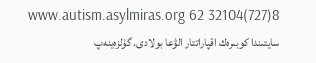8(727)32104 62 www.autism.asylmiras.org سايتىندا كوبىرەك اقپاراتتار الۋعا بولادى. گۇلزەينەپ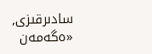سادىرقىزى, «ەگەمەن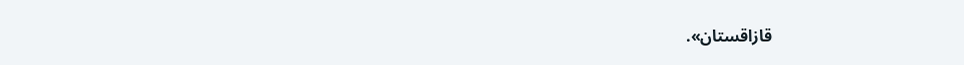قازاقستان».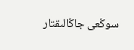سوڭعى جاڭالىقتار